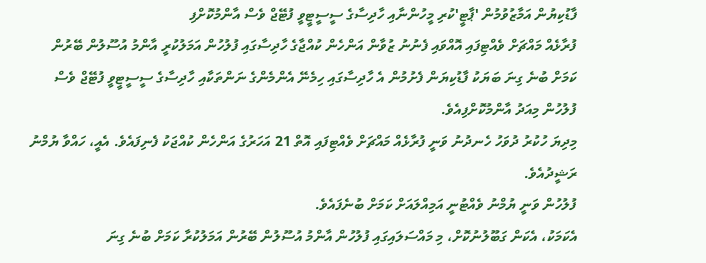ފާޑުކިޔުން އަމާޒުވުމުން 'ޕާޓީ'ކުރި މީހުންނާއި ހާދިސާގެ ސީސީޓީވީ ފުޓޭޖް ވެސް އާންމުކޮށްފި
ފުރާޅެއް މައްޗަށް ވެއްޓިފައި އޮއްވައި ފެނުނު ޒުވާން އަންހެން ކުއްޖާގެ ހާދިސާގައި ފުލުހުން އަމަލުކުރީ އާންމު އުސޫލުން ބޭރުން ކަމަށް ބުނެ ގިނަ ބަޔަކު ފާޑުކިޔަން ފެށުމުން އެ ހާދިސާގައި ހިމެނޭ އެންމެންގެ ނަންތަކާއި ހާދިސާގެ ސީސީޓީވީ ފުޓޭޖް ވެސް ފުލުހުން މިއަދު އާންމުކޮށްފިއެވެ.
މިދިޔަ ހުކުރު ދުވަހު ހެނދުނު ވަނީ ފުރާޅެއް މައްޗަށް ވެއްޓިފައި އޮތް 21 އަހަރުގެ އަންހެން ކުއްޖަކު ފެނިފައެވެ. އެއީ، ހައްވާ ޔުމްނު ރަޝީދުއެވެ.
ފުލުހުން ވަނީ ޔުމްނު ވެއްޓުނީ އަމިއްލައަށް ކަމަށް ބުނެފައެވެ.
އެކަމަކު، އެކަން ގަބޫލުނުކޮށް، މި މައްސަލައިގައި ފުލުހުން އާންމު އުސޫލުން ބޭރުން އަމަލުކުރާ ކަމަށް ބުނެ ގިނަ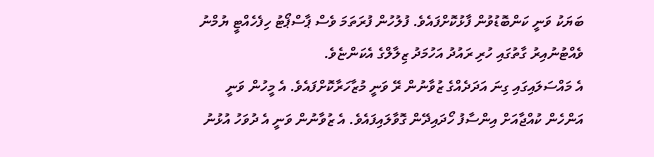ބަޔަކު ވަނީ ކަންބޮޑުވުން ފާޅުކޮށްފައެވެ. ފުލުހުން ފުރަތަމަ ވެސް ޕާސްޕޯޓު ހިފެހެއްޓީ ޔުމްނު ވެއްޓުނުއިރު ގާތުގައި ހުރި ރައުދު އަހުމަދު ޒިލާލްގެ އެކަންޏެވެ.
އެ މައްސަލައިގައި ގިނަ އަދަދެއްގެ ޒުވާނުން ރޭ ވަނީ މުޒާހަރާކޮށްފައެވެ. އެ މީހުން ވަނީ އަންހެން ކުއްޖާއަށް އިންސާފު ހޯދައިދޭން ގޮވާލައިފައެވެ. އެ ޒުވާނުން ވަނީ އެ ދުވަހު އުޅުނު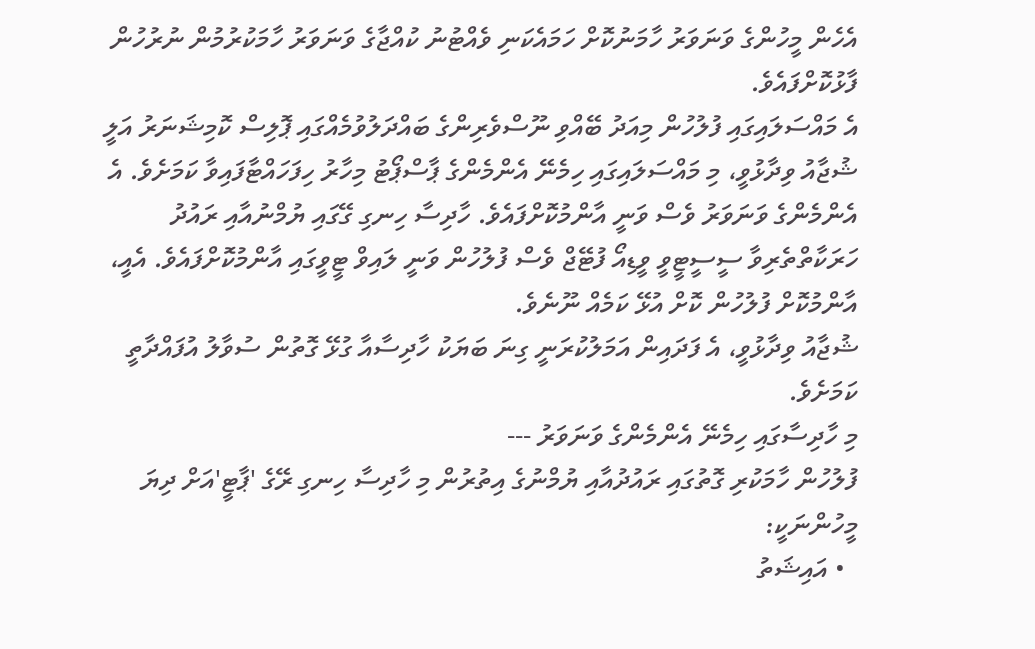އެހެން މީހުންގެ ވަނަވަރު ހާމަނުކޮށް ހަމައެކަނި ވެއްޓުނު ކުއްޖާގެ ވަނަވަރު ހާމަކުރުމުން ނުރުހުން ފާޅުކޮށްފައެވެ.
އެ މައްސަލައިގައި ފުލުހުން މިއަދު ބޭއްވި ނޫސްވެރިންގެ ބައްދަލުވުމެއްގައި ޕޮލިސް ކޮމިޝަނަރު އަލީ ޝުޖާއު ވިދާޅުވީ، މި މައްސަލައިގައި ހިމެނޭ އެންމެންގެ ޕާސްޕޯޓު މިހާރު ހިފަހައްޓާފައިވާ ކަމަށެވެ. އެ އެންމެންގެ ވަނަވަރު ވެސް ވަނީ އާންމުކޮށްފައެވެ. ހާދިސާ ހިނގި ގޭގައި ޔުމްނުއާއި ރައުދު ހަރަކާތްތެރިވާ ސީސީޓީވީ ވީޑިއޯ ފުޓޭޖް ވެސް ފުލުހުން ވަނީ ލައިވް ޓީވީގައި އާންމުކޮށްފައެވެ. އެއީ، އާންމުކޮށް ފުލުހުން ކޮށް އުޅޭ ކަމެއް ނޫނެވެ.
ޝުޖާއު ވިދާޅުވީ، އެ ފަދައިން އަމަލުކުރަނީ ގިނަ ބަޔަކު ހާދިސާއާ ގުޅޭ ގޮތުން ސުވާލު އުފައްދާތީ ކަމަށެވެ.
މި ހާދިސާގައި ހިމެނޭ އެންމެންގެ ވަނަވަރު ---
ފުލުހުން ހާމަކުރި ގޮތުގައި ރައުދުއާއި ޔުމްނުގެ އިތުރުން މި ހާދިސާ ހިނގި ރޭގެ 'ޕާޓީ'އަށް ދިޔަ މީހުންނަކީ:
  • އައިޝަތު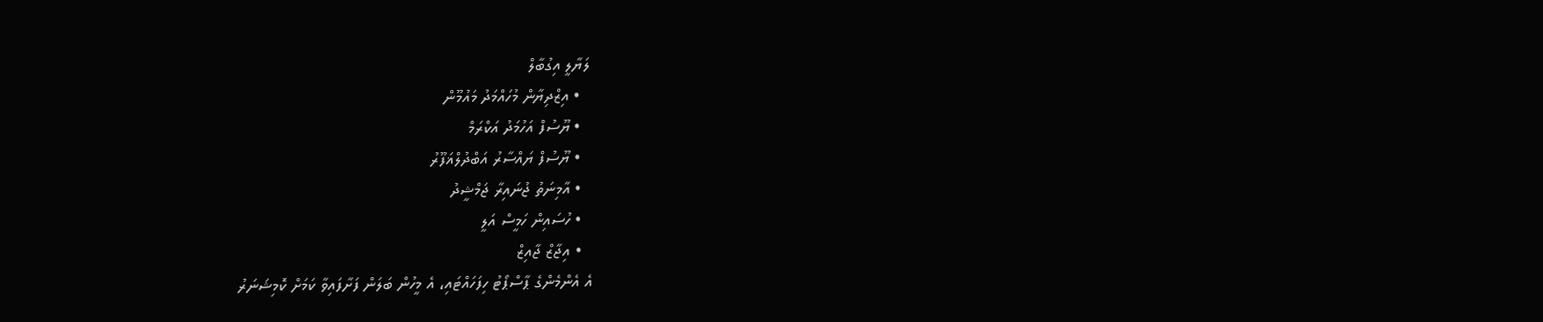ލަޔާލީ އިގުބާލް
  • އިޒްދިޔާން މުހައްމަދު މައުމޫން
  • ޔޫސުފް އަހުމަދު އަކްރަމް
  • ޔޫސުފް ޔައްސާރު އަބްދުލްޣަފޫރު
  • އާމިނަތު ޖުނައިރާ ޖަމްޝީދު
  • ހުސައިން ހަމީސް އަލީ
  • އިޖާޒް ޖާއިޒް
އެ އެންމެންގެ ޕާސްޕޯޓު ހިފަހައްޓައި، އެ މީހުން ބަލަން ފަށާފައިވާ ކަމަށް ކޮމިޝަނަރު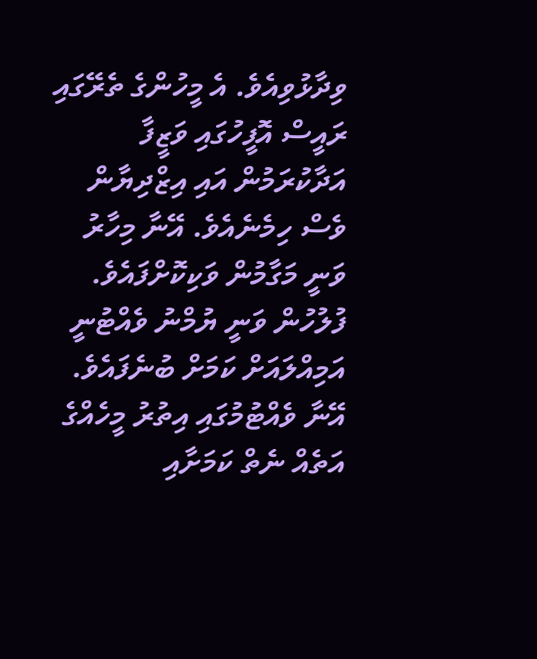ވިދާޅުވިއެވެ. އެ މީހުންގެ ތެރޭގައި ރައީސް އޮފީހުގައި ވަޒީފާ އަދާކުރަމުން އައި އިޒްދިޔާން ވެސް ހިމެނެއެވެ. އޭނާ މިހާރު ވަނީ މަގާމުން ވަކިކޮށްފައެވެ.
ފުލުހުން ވަނީ ޔުމްނު ވެއްޓުނީ އަމިއްލައަށް ކަމަށް ބުނެފައެވެ. އޭނާ ވެއްޓުމުގައި އިތުރު މީހެއްގެ އަތެއް ނެތް ކަމަށާއި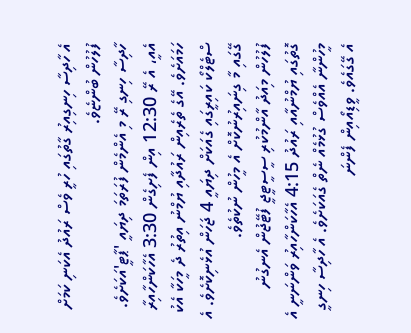އެ ހާދިސާ ހިނގިއިރު ގާތުގައި ހުރީ ވެސް ރައުދު އެކަނި ކަމަށް ފުލުހުން ބުންޏެވެ.
ހާދިސާ ހިނގި ރޭ މި އެންމެން ފުރަތަމަ ދިޔައީ 'ޕާޓީ'އަކަށެވެ. އެއީ، އެ ރޭ 12:30 އިން ފެށިގެން 3:30 އެހާކަންހާއިރާ ހަމައަށެވެ. އޭގެ ތެރެއިން ރައުދާއި ޔުމްނު އިތުރު ދެ މީހަކާ އެކު ސްޓެލްކޯ ކައިރީގައި ގެއަކަށް ދިޔައީ 4 ޖަހަން އުޅެނިކޮށެވެ. އެ ގޭގައި މާ ގިނައިރުނުކޮށް އެ މީހުން ނުކުތެވެ.
ފުލުހުން މިއަދު އާންމުކުރި ސީސީޓީޖީ ފުޓޭޖުން އެނގުނު ގޮތުގައި ޔުމްނުއާއި ރައުދު 4:15 އެހާކަންހާއިރު ވަންނަނީ އެ މީހުންނާ އެއްވެސް ގުޅުމެއް ނެތް ގެއަކަށެވެ. އެ ހާދިސާ ހިނގީ އެ ގޭގައެވެ. ވީޑިއޯއިން ފެންނަ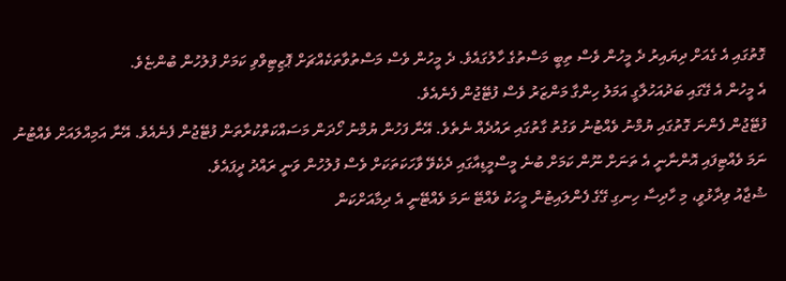ގޮތުގައި އެ ގެއަށް ދިޔައިރު ދެ މީހުން ވެސް ތިބީ މަސްތުގެ ހާލުގައެވެ. ދެ މީހުން ވެސް މަސްތުވާތަކެއްޗަށް ޕޮޒިޓިވްވި ކަމަށް ފުލުހުން ބުންޏެވެ.
އެ މީހުން އެ ގޭގައި ބަދުއަހުލާގީ އަމަލު ހިންގާ މަންޒަރު ވެސް ފުޓޭޖުން ފެނެއެވެ.
ފުޓޭޖުން ފެންނަ ގޮތުގައި ޔުމްނު ވެއްޓުނު ވަގުތު ގާތުގައި ރައުދެއް ނެތެވެ. އޭނާ ފަހުން ޔުމްނު ހޯދަން މަސައްކަތްކުރާތަން ފުޓޭޖުން ފެނެއެވެ. އޭނާ އަމިއްލައަށް ވެއްޓުނު ނަމަ ވެއްޓިފައި އޮންނާނީ އެ ތަނަށް ނޫން ކަމަށް ބުނެ މީސްމީޑިއާގައި ދެކެވޭ ވާހަކަތަކަށް ވެސް ފުލުހުން ވަނީ ރައްދު ދީފައެވެ.
ޝުޖާއު ވިދާޅުވީ، މި ހާދިސާ ހިނގި ގޭގެ ފެންލައިޓުން މީހަކު ވެއްޓޭ ނަމަ ވެއްޓޭނީ އެ ދިމާއަށްކަން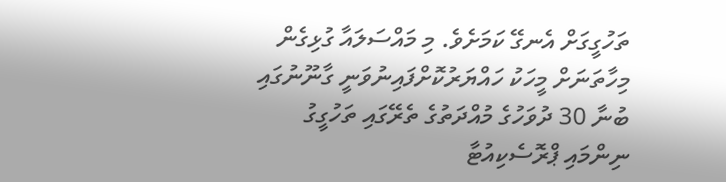ތަހުގީގަށް އެނގޭ ކަމަށެވެ. މި މައްސަލައާ ގުޅިގެން މިހާތަނަށް މީހަކު ހައްޔަރުކޮށްފައިނުވަނީ ގާނޫނުގައި ބުނާ 30 ދުވަހުގެ މުއްދަތުގެ ތެރޭގައި ތަހުގީގު ނިންމައި ޕްރޮސެކިއުޓާ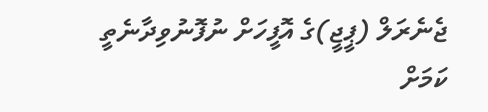ޖެނެރަލް (ޕީޖީ)ގެ އޮފީހަށް ނުފޮނުވިދާނެތީ ކަމަށް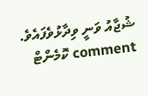ޝުޖާއު ވަނީ ވިދާޅުވެފައެވެ.
comment ކޮމެންޓް